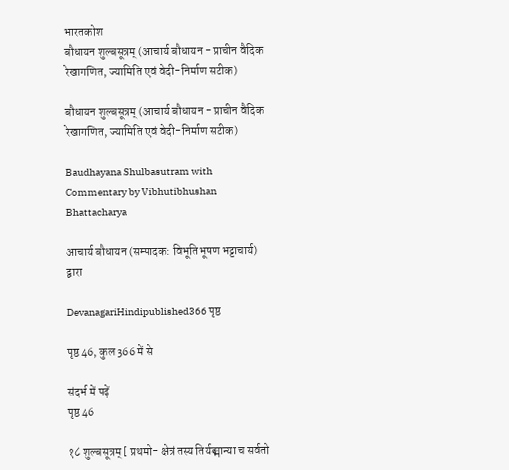भारतकोश
बौधायन शुल्बसूत्रम् (आचार्य बौधायन - प्राचीन वैदिक रेखागणित, ज्यामिति एवं वेदी-निर्माण सटीक)

बौधायन शुल्बसूत्रम् (आचार्य बौधायन - प्राचीन वैदिक रेखागणित, ज्यामिति एवं वेदी-निर्माण सटीक)

Baudhayana Shulbasutram with Commentary by Vibhutibhushan Bhattacharya

आचार्य बौधायन (सम्पादक: विभूतिभूषण भट्टाचार्य) द्वारा

DevanagariHindipublished366 पृष्ठ

पृष्ठ 46, कुल 366 में से

संदर्भ में पढ़ें
पृष्ठ 46

१८ शुल्बसूत्रम् [ प्रथमो- क्षेत्रं तस्य तिर्यङ्मान्या च सर्वतो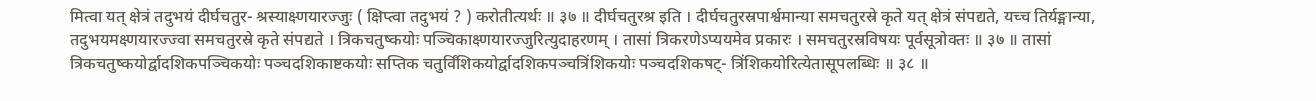मित्वा यत् क्षेत्रं तदुभयं दीर्घचतुर- श्रस्याक्ष्णयारज्जुः ( क्षिप्त्वा तदुभयं ? ) करोतीत्यर्थः ॥ ३७ ॥ दीर्घचतुरश्र इति । दीर्घचतुरस्रपार्श्वमान्या समचतुरस्रे कृते यत् क्षेत्रं संपद्यते, यच्च तिर्यङ्मान्या, तदुभयमक्ष्णयारज्ज्वा समचतुरस्रे कृते संपद्यते । त्रिकचतुष्कयोः पञ्चिकाक्ष्णयारज्जुरित्युदाहरणम् । तासां त्रिकरणेऽप्ययमेव प्रकारः । समचतुरस्रविषयः पूर्वसूत्रोक्तः ॥ ३७ ॥ तासां त्रिकचतुष्कयोर्द्वादशिकपञ्चिकयोः पञ्चदशिकाष्टकयोः सप्तिक चतुर्विंशिकयोर्द्वादशिकपञ्चत्रिंशिकयोः पञ्चदशिकषट्- त्रिंशिकयोरित्येतासूपलब्धिः ॥ ३८ ॥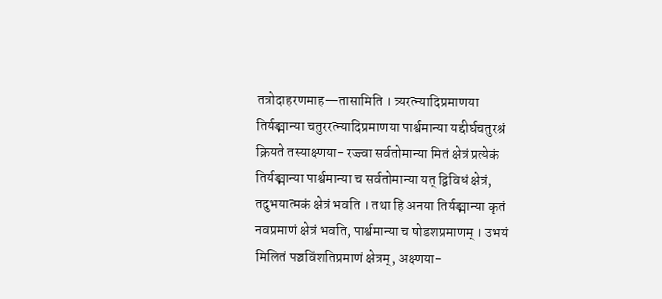तत्रोदाहरणमाह—तासामिति । त्र्यरत्न्यादिप्रमाणया तिर्यङ्मान्या चतुररत्न्यादिप्रमाणया पार्श्वमान्या यद्दीर्घचतुरश्रं क्रियते तस्याक्ष्णया- रज्ज्वा सर्वतोमान्या मितं क्षेत्रं प्रत्येकं तिर्यङ्मान्या पार्श्वमान्या च सर्वतोमान्या यत् द्विविधं क्षेत्रं, तदुभयात्मकं क्षेत्रं भवति । तथा हि अनया तिर्यङ्मान्या कृतं नवप्रमाणं क्षेत्रं भवति, पार्श्वमान्या च षोडशप्रमाणम् । उभयं मिलितं पञ्चविंशतिप्रमाणं क्षेत्रम्, अक्ष्णया-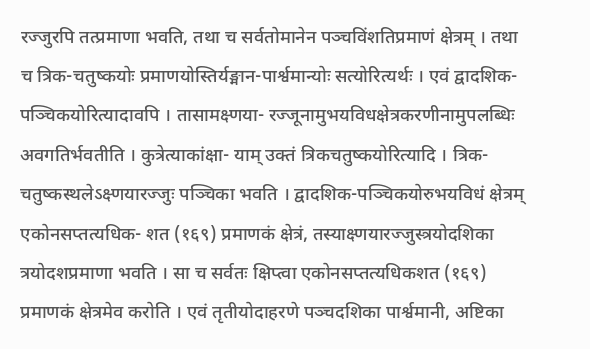रज्जुरपि तत्प्रमाणा भवति, तथा च सर्वतोमानेन पञ्चविंशतिप्रमाणं क्षेत्रम् । तथा च त्रिक-चतुष्कयोः प्रमाणयोस्तिर्यङ्मान-पार्श्वमान्योः सत्योरित्यर्थः । एवं द्वादशिक-पञ्चिकयोरित्यादावपि । तासामक्ष्णया- रज्जूनामुभयविधक्षेत्रकरणीनामुपलब्धिः अवगतिर्भवतीति । कुत्रेत्याकांक्षा- याम् उक्तं त्रिकचतुष्कयोरित्यादि । त्रिक-चतुष्कस्थलेऽक्ष्णयारज्जुः पञ्चिका भवति । द्वादशिक-पञ्चिकयोरुभयविधं क्षेत्रम् एकोनसप्तत्यधिक- शत (१६९) प्रमाणकं क्षेत्रं, तस्याक्ष्णयारज्जुस्त्रयोदशिका त्रयोदशप्रमाणा भवति । सा च सर्वतः क्षिप्त्वा एकोनसप्तत्यधिकशत (१६९) प्रमाणकं क्षेत्रमेव करोति । एवं तृतीयोदाहरणे पञ्चदशिका पार्श्वमानी, अष्टिका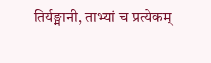तिर्यङ्मानी, ताभ्यां च प्रत्येकम्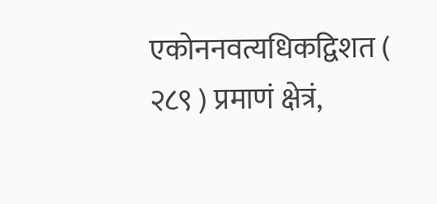एकोननवत्यधिकद्विशत ( २८९ ) प्रमाणं क्षेत्रं,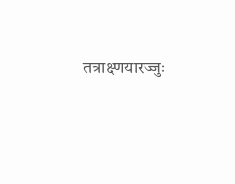तत्राक्ष्णयारज्जुः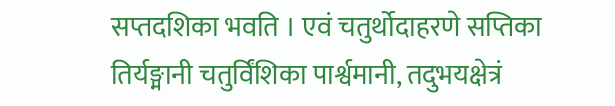सप्तदशिका भवति । एवं चतुर्थोदाहरणे सप्तिका तिर्यङ्मानी चतुर्विंशिका पार्श्वमानी, तदुभयक्षेत्रं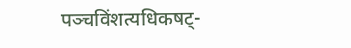पञ्चविंशत्यधिकषट्-